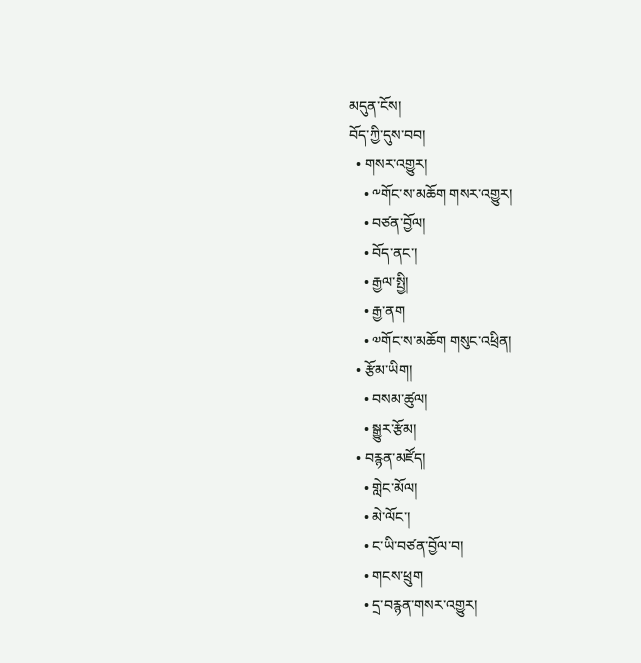མདུན་ངོས།
བོད་ཀྱི་དུས་བབ།
  • གསར་འགྱུར།
    • ༸གོང་ས་མཆོག གསར་འགྱུར།
    • བཙན་བྱོལ།
    • བོད་ནང་།
    • རྒྱལ་སྤྱི།
    • རྒྱ་ནག
    • ༧གོང་ས་མཆོག གསུང་འཕྲིན།
  • རྩོམ་ཡིག།
    • བསམ་ཚུལ།
    • སྒྱུར་རྩོམ།
  • བརྙན་མཛོད།
    • གླེང་མོལ།
    • མེ་ལོང་།
    • ང་ཡི་བཙན་བྱོལ་བ།
    • གངས་ཕྲུག
    • དྲ་བརྙན་གསར་འགྱུར།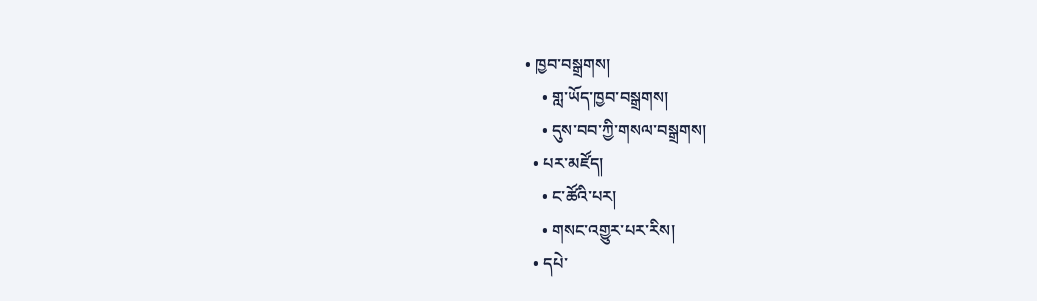• ཁྱབ་བསྒྲགས།
    • གླ་ཡོད་ཁྱབ་བསྒྲགས།
    • དུས་བབ་ཀྱི་གསལ་བསྒྲགས།
  • པར་མཛོད།
    • ང་ཚོའི་པར།
    • གསང་འགྱུར་པར་རིས།
  • དཔེ་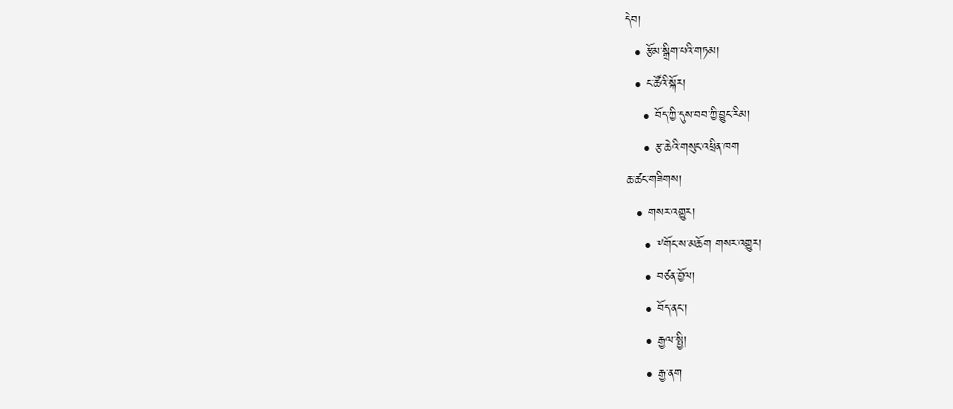དེབ།
  • རྩོམ་སྒྲིག་པའི་གཏམ།
  • ང་ཚོའི་སྐོར།
    • བོད་ཀྱི་དུས་བབ་ཀྱི་བྱུང་རིམ།
    • རྩ་ཆེའི་གསུང་འཕྲིན་ཁག
ཆ་ཚང་གཟིགས།
  • གསར་འགྱུར།
    • ༸གོང་ས་མཆོག གསར་འགྱུར།
    • བཙན་བྱོལ།
    • བོད་ནང་།
    • རྒྱལ་སྤྱི།
    • རྒྱ་ནག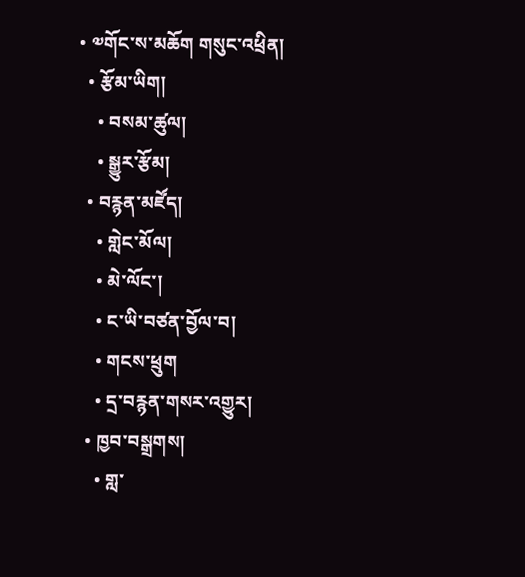• ༧གོང་ས་མཆོག གསུང་འཕྲིན།
  • རྩོམ་ཡིག།
    • བསམ་ཚུལ།
    • སྒྱུར་རྩོམ།
  • བརྙན་མཛོད།
    • གླེང་མོལ།
    • མེ་ལོང་།
    • ང་ཡི་བཙན་བྱོལ་བ།
    • གངས་ཕྲུག
    • དྲ་བརྙན་གསར་འགྱུར།
  • ཁྱབ་བསྒྲགས།
    • གླ་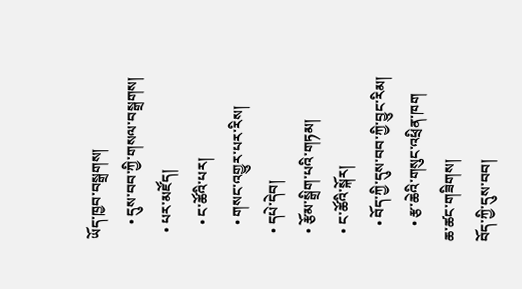ཡོད་ཁྱབ་བསྒྲགས།
    • དུས་བབ་ཀྱི་གསལ་བསྒྲགས།
  • པར་མཛོད།
    • ང་ཚོའི་པར།
    • གསང་འགྱུར་པར་རིས།
  • དཔེ་དེབ།
  • རྩོམ་སྒྲིག་པའི་གཏམ།
  • ང་ཚོའི་སྐོར།
    • བོད་ཀྱི་དུས་བབ་ཀྱི་བྱུང་རིམ།
    • རྩ་ཆེའི་གསུང་འཕྲིན་ཁག
ཆ་ཚང་གཟིགས།
བོད་ཀྱི་དུས་བབ།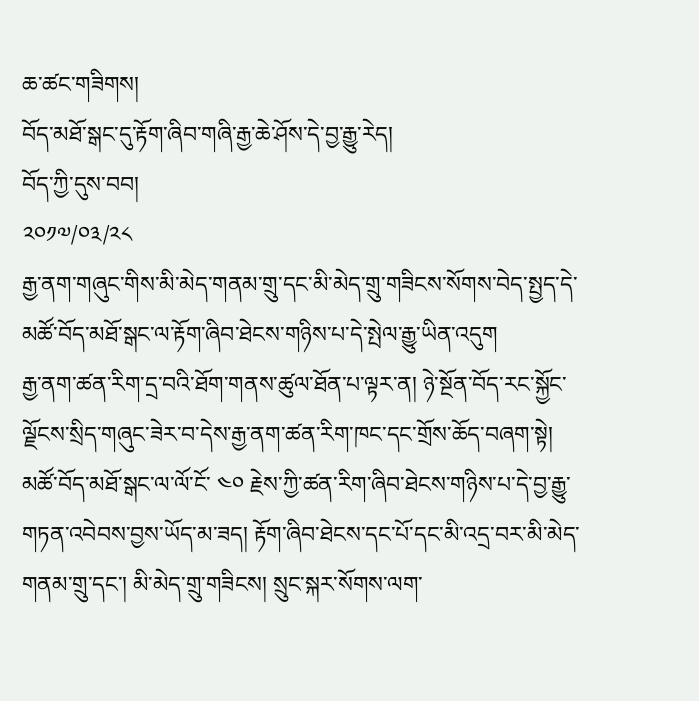ཆ་ཚང་གཟིགས།
བོད་མཐོ་སྒང་དུ་རྟོག་ཞིབ་གཞི་རྒྱ་ཆེ་ཤོས་དེ་བྱ་རྒྱུ་རེད།
བོད་ཀྱི་དུས་བབ།
༢༠༡༧/༠༣/༢༨
རྒྱ་ནག་གཞུང་གིས་མི་མེད་གནམ་གྲུ་དང་མི་མེད་གྲུ་གཟིངས་སོགས་བེད་སྤྱད་དེ་མཚོ་བོད་མཐོ་སྒང་ལ་རྟོག་ཞིབ་ཐེངས་གཉིས་པ་དེ་སྤེལ་རྒྱུ་ཡིན་འདུག
རྒྱ་ནག་ཚན་རིག་དྲ་བའི་ཐོག་གནས་ཚུལ་ཐོན་པ་ལྟར་ན། ཉེ་སྔོན་བོད་རང་སྐྱོང་ལྗོངས་སྲིད་གཞུང་ཟེར་བ་དེས་རྒྱ་ནག་ཚན་རིག་ཁང་དང་གྲོས་ཆོད་བཞག་སྟེ། མཚོ་བོད་མཐོ་སྒང་ལ་ལོ་ངོ་ ༤༠ རྗེས་ཀྱི་ཚན་རིག་ཞིབ་ཐེངས་གཉིས་པ་དེ་བྱ་རྒྱུ་གཏན་འབེབས་བྱས་ཡོད་མ་ཟད། རྟོག་ཞིབ་ཐེངས་དང་པོ་དང་མི་འདྲ་བར་མི་མེད་གནམ་གྲུ་དང་། མི་མེད་གྲུ་གཟིངས། སྲུང་སྐར་སོགས་ལག་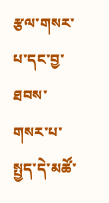རྩལ་གསར་པ་དང་བྱ་ཐབས་གསར་པ་སྤྱད་དེ་མཚོ་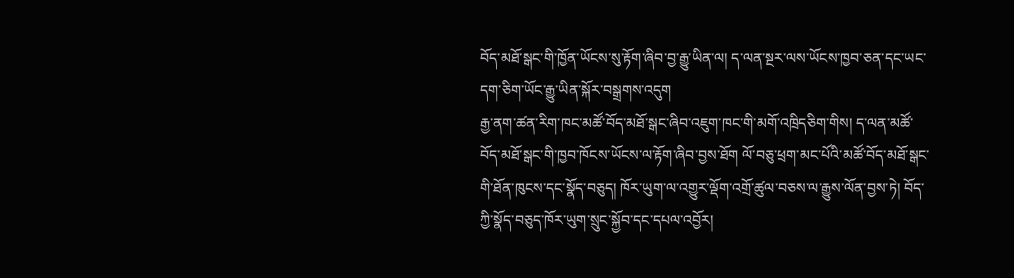བོད་མཐོ་སྒང་གི་ཁྱོན་ཡོངས་སུ་རྟོག་ཞིབ་བྱ་རྒྱུ་ཡིན་ལ། ད་ལན་སྔར་ལས་ཡོངས་ཁྱབ་ཅན་དང་ཡང་དག་ཅིག་ཡོང་རྒྱུ་ཡིན་སྐོར་བསྒྲགས་འདུག
རྒྱ་ནག་ཚན་རིག་ཁང་མཚོ་བོད་མཐོ་སྒང་ཞིབ་འཇུག་ཁང་གི་མགོ་འཁྲིདཅིག་གིས། ད་ལན་མཚོ་བོད་མཐོ་སྒང་གི་ཁྱབ་ཁོངས་ཡོངས་ལ་རྟོག་ཞིབ་བྱས་ཐོག ལོ་བཅུ་ཕྲག་མང་པོའི་མཚོ་བོད་མཐོ་སྒང་གི་ཐོན་ཁུངས་དང་སྣོད་བཅུད། ཁོར་ཡུག་ལ་འགྱུར་ལྡོག་འགྲོ་ཚུལ་བཅས་ལ་རྒྱུས་ལོན་བྱས་ཏེ། བོད་ཀྱི་སྣོད་བཅུད་ཁོར་ཡུག་སྲུང་སྐྱོབ་དང་དཔལ་འབྱོར།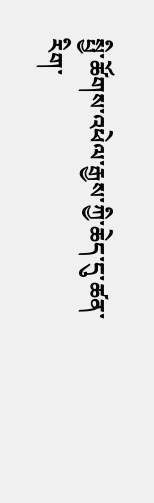སྤྱི་ཚོགས་འཕེལ་རྒྱས་ཀྱི་ཆེད་དུ་ཚན་རིག་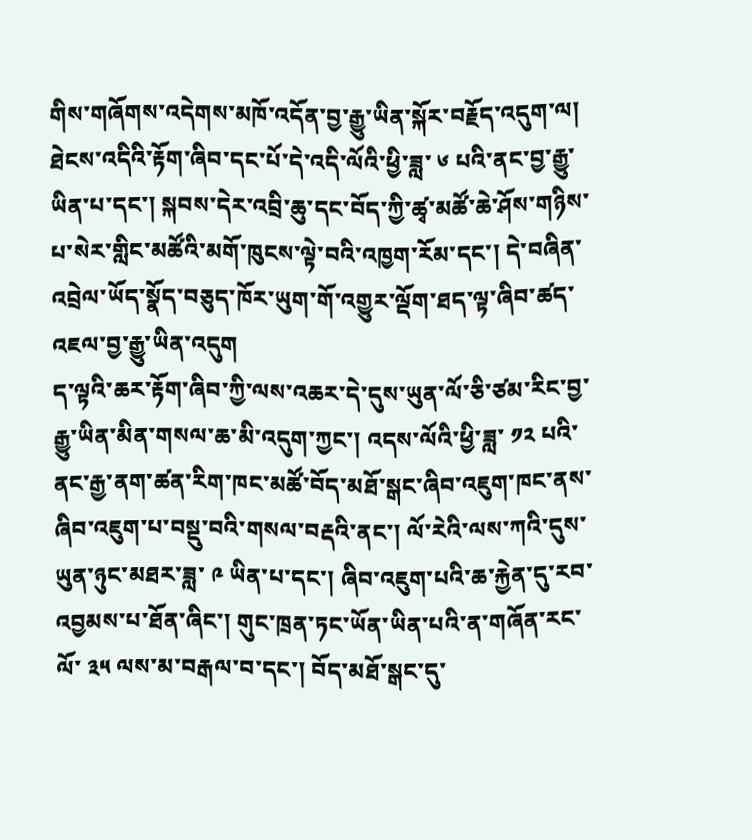གིས་གཞོགས་འདེགས་མཁོ་འདོན་བྱ་རྒྱུ་ཡིན་སྐོར་བརྗོད་འདུག་ལ། ཐེངས་འདིའི་རྟོག་ཞིབ་དང་པོ་དེ་འདི་ལོའི་ཕྱི་ཟླ་ ༦ པའི་ནང་བྱ་རྒྱུ་ཡིན་པ་དང་། སྐབས་དེར་འབྲི་ཆུ་དང་བོད་ཀྱི་ཚྭ་མཚོ་ཆེ་ཤོས་གཉིས་པ་སེར་གླིང་མཚོའི་མགོ་ཁུངས་ལྟེ་བའི་འཁྱག་རོམ་དང་། དེ་བཞིན་འབྲེལ་ཡོད་སྣོད་བཅུད་ཁོར་ཡུག་གོ་འགྱུར་ལྡོག་ཐད་ལྟ་ཞིབ་ཚད་འཇལ་བྱ་རྒྱུ་ཡིན་འདུག
ད་ལྟའི་ཆར་རྟོག་ཞིབ་ཀྱི་ལས་འཆར་དེ་དུས་ཡུན་ལོ་ཅི་ཙམ་རིང་བྱ་རྒྱུ་ཡིན་མིན་གསལ་ཆ་མི་འདུག་ཀྱང་། འདས་ལོའི་ཕྱི་ཟླ་ ༡༢ པའི་ནང་རྒྱ་ནག་ཚན་རིག་ཁང་མཚོ་བོད་མཐོ་སྒང་ཞིབ་འཇུག་ཁང་ནས་ཞིབ་འཇུག་པ་བསྡུ་བའི་གསལ་བརྡའི་ནང་། ལོ་རེའི་ལས་ཀའི་དུས་ཡུན་ཉུང་མཐར་ཟླ་ ༩ ཡིན་པ་དང་། ཞིབ་འཇུག་པའི་ཆ་རྐྱེན་དུ་རབ་འབྱམས་པ་ཐོན་ཞིང་། གུང་ཁྲན་ཏང་ཡོན་ཡིན་པའི་ན་གཞོན་རང་ལོ་ ༣༥ ལས་མ་བརྒལ་བ་དང་། བོད་མཐོ་སྒང་དུ་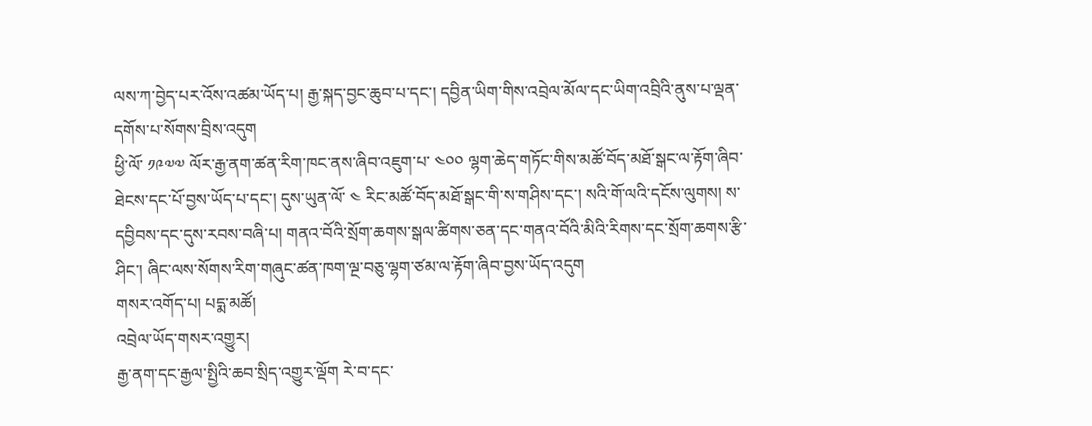ལས་ཀ་བྱེད་པར་འོས་འཚམ་ཡོད་པ། རྒྱ་སྐད་བྱང་ཆུབ་པ་དང་། དབྱིན་ཡིག་གིས་འབྲེལ་མོལ་དང་ཡིག་འབྲིའི་ནུས་པ་ལྡན་དགོས་པ་སོགས་བྲིས་འདུག
ཕྱི་ལོ་ ༡༩༧༧ ལོར་རྒྱ་ནག་ཚན་རིག་ཁང་ནས་ཞིབ་འཇུག་པ་ ༤༠༠ ལྷག་ཆེད་གཏོང་གིས་མཚོ་བོད་མཐོ་སྒང་ལ་རྟོག་ཞིབ་ཐེངས་དང་པོ་བྱས་ཡོད་པ་དང་། དུས་ཡུན་ལོ་ ༤ རིང་མཚོ་བོད་མཐོ་སྒང་གི་ས་གཤིས་དང་། སའི་གོ་ལའི་དངོས་ལུགས། ས་དབྱིབས་དང་དུས་རབས་བཞི་པ། གནའ་བོའི་སྲོག་ཆགས་སྒལ་ཚིགས་ཅན་དང་གནའ་བོའི་མིའི་རིགས་དང་སྲོག་ཆགས་རྩི་ཤིང་། ཞིང་ལས་སོགས་རིག་གཞུང་ཚན་ཁག་ལྔ་བཅུ་ལྷག་ཙམ་ལ་རྟོག་ཞིབ་བྱས་ཡོད་འདུག
གསར་འགོད་པ། པདྨ་མཚོ།
འབྲེལ་ཡོད་གསར་འགྱུར།
རྒྱ་ནག་དང་རྒྱལ་སྤྱིའི་ཆབ་སྲིད་འགྱུར་ལྡོག རེ་བ་དང་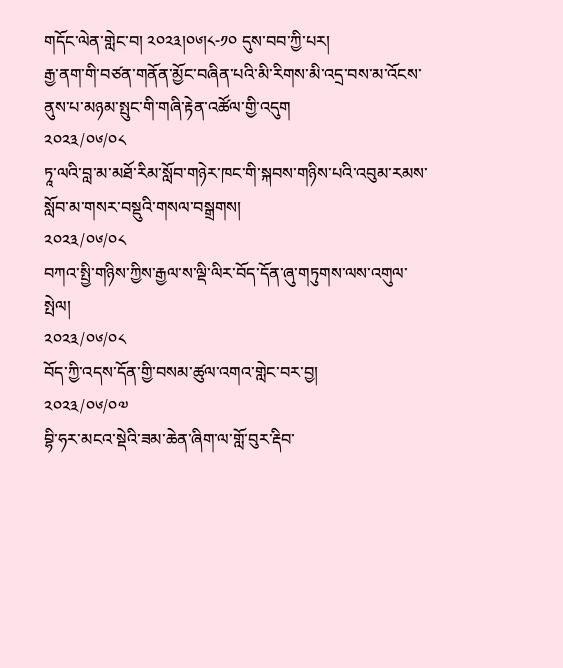གདོང་ལེན་གླེང་བ། ༢༠༢༣།༠༦།༨-༡༠ དུས་བབ་ཀྱི་པར།
རྒྱ་ནག་གི་བཙན་གནོན་མྱོང་བཞིན་པའི་མི་རིགས་མི་འདྲ་བས་མ་འོངས་ནུས་པ་མཉམ་སྤུང་གི་གཞི་རྟེན་འཚོལ་གྱི་འདུག
༢༠༢༣/༠༦/༠༨
ཏཱ་ལའི་བླ་མ་མཐོ་རིམ་སློབ་གཉེར་ཁང་གི་སྐབས་གཉིས་པའི་འབུམ་རམས་སློབ་མ་གསར་བསྡུའི་གསལ་བསྒྲགས།
༢༠༢༣/༠༦/༠༨
བཀའ་སྤྱི་གཉིས་ཀྱིས་རྒྱལ་ས་ལྡི་ལིར་བོད་དོན་ཞུ་གཏུགས་ལས་འགུལ་སྤེལ།
༢༠༢༣/༠༦/༠༨
བོད་ཀྱི་འདས་དོན་གྱི་བསམ་ཚུལ་འགའ་གླེང་བར་བྱ།
༢༠༢༣/༠༦/༠༧
བྷི་ཧར་མངའ་སྡེའི་ཟམ་ཆེན་ཞིག་ལ་གློ་བུར་རྡིབ་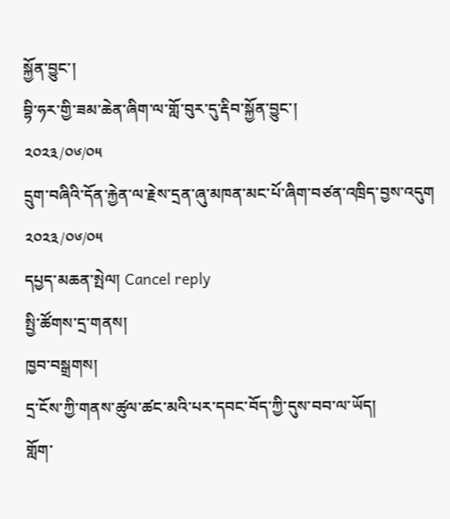སྐྱོན་བྱུང་།
བྷི་ཧར་གྱི་ཟམ་ཆེན་ཞིག་ལ་གློ་བུར་དུ་རྡིབ་སྐྱོན་བྱུང་།
༢༠༢༣/༠༦/༠༥
དྲུག་བཞིའི་དོན་རྐྱེན་ལ་རྗེས་དྲན་ཞུ་མཁན་མང་པོ་ཞིག་བཙན་འཁྲིད་བྱས་འདུག
༢༠༢༣/༠༦/༠༥
དཔྱད་མཆན་སྤེལ། Cancel reply
སྤྱི་ཚོགས་དྲ་གནས།
ཁྱབ་བསྒྲགས།
དྲ་ངོས་ཀྱི་གནས་ཚུལ་ཚང་མའི་པར་དབང་བོད་ཀྱི་དུས་བབ་ལ་ཡོད།
གློག་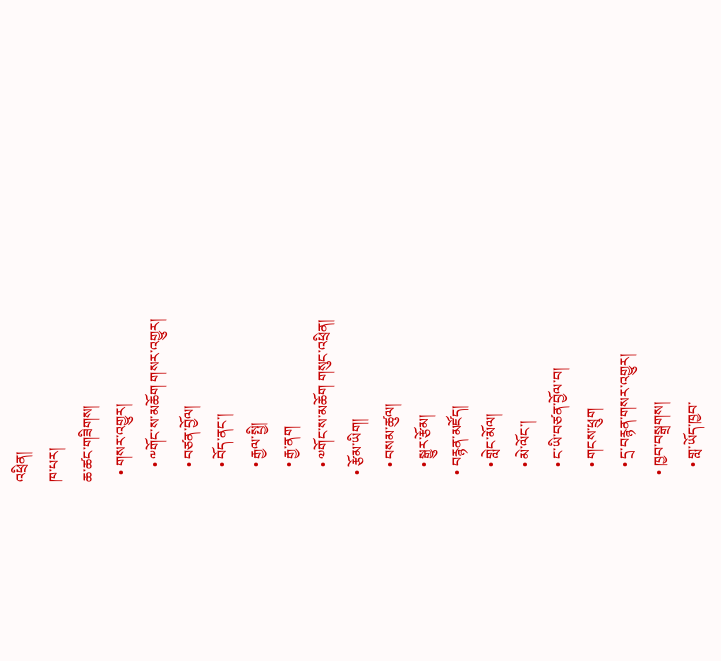འཕྲིན།
ཁ་པར།
ཆ་ཚང་གཟིགས།
  • གསར་འགྱུར།
    • ༸གོང་ས་མཆོག གསར་འགྱུར།
    • བཙན་བྱོལ།
    • བོད་ནང་།
    • རྒྱལ་སྤྱི།
    • རྒྱ་ནག
    • ༧གོང་ས་མཆོག གསུང་འཕྲིན།
  • རྩོམ་ཡིག།
    • བསམ་ཚུལ།
    • སྒྱུར་རྩོམ།
  • བརྙན་མཛོད།
    • གླེང་མོལ།
    • མེ་ལོང་།
    • ང་ཡི་བཙན་བྱོལ་བ།
    • གངས་ཕྲུག
    • དྲ་བརྙན་གསར་འགྱུར།
  • ཁྱབ་བསྒྲགས།
    • གླ་ཡོད་ཁྱབ་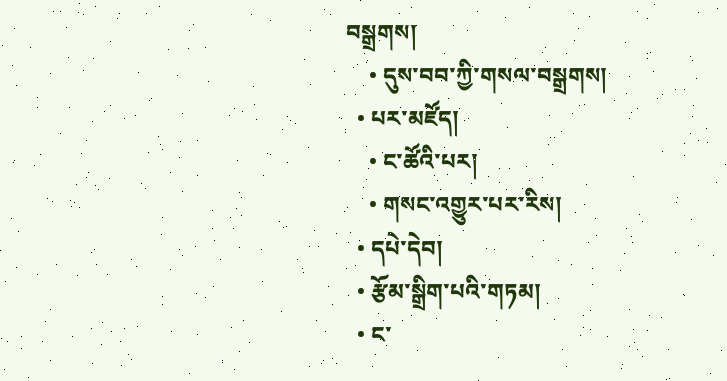བསྒྲགས།
    • དུས་བབ་ཀྱི་གསལ་བསྒྲགས།
  • པར་མཛོད།
    • ང་ཚོའི་པར།
    • གསང་འགྱུར་པར་རིས།
  • དཔེ་དེབ།
  • རྩོམ་སྒྲིག་པའི་གཏམ།
  • ང་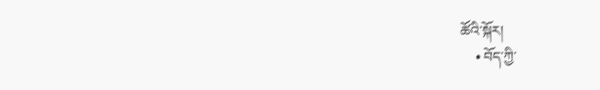ཚོའི་སྐོར།
    • བོད་ཀྱི་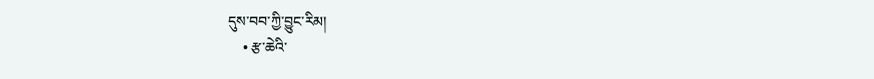དུས་བབ་ཀྱི་བྱུང་རིམ།
    • རྩ་ཆེའི་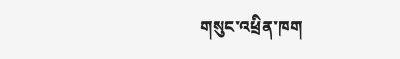གསུང་འཕྲིན་ཁག